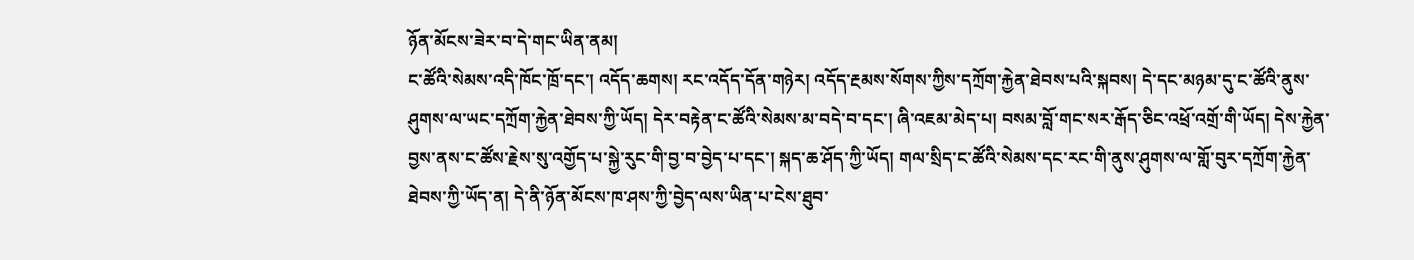ཉོན་མོངས་ཟེར་བ་དེ་གང་ཡིན་ནམ།
ང་ཚོའི་སེམས་འདི་ཁོང་ཁྲོ་དང་། འདོད་ཆགས། རང་འདོད་དོན་གཉེར། འདོད་རྔམས་སོགས་ཀྱིས་དཀྲོག་རྐྱེན་ཐེབས་པའི་སྐབས། དེ་དང་མཉམ་དུ་ང་ཚོའི་ནུས་ཤུགས་ལ་ཡང་དཀྲོག་རྐྱེན་ཐེབས་ཀྱི་ཡོད། དེར་བརྟེན་ང་ཚོའི་སེམས་མ་བདེ་བ་དང་། ཞི་འཇམ་མེད་པ། བསམ་བློ་གང་སར་རྒོད་ཅིང་འཕྲོ་འགྲོ་གི་ཡོད། དེས་རྐྱེན་བྱས་ནས་ང་ཚོས་རྗེས་སུ་འགྱོད་པ་སྐྱེ་རུང་གི་བྱ་བ་བྱེད་པ་དང་། སྐད་ཆ་ཤོད་ཀྱི་ཡོད། གལ་སྲིད་ང་ཚོའི་སེམས་དང་རང་གི་ནུས་ཤུགས་ལ་གློ་བུར་དཀྲོག་རྐྱེན་ཐེབས་ཀྱི་ཡོད་ན། དེ་ནི་ཉོན་མོངས་ཁ་ཤས་ཀྱི་བྱེད་ལས་ཡིན་པ་ངེས་ཐུབ་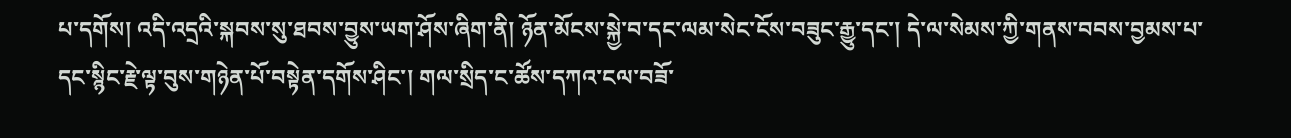པ་དགོས། འདི་འདྲའི་སྐབས་སུ་ཐབས་བྱུས་ཡག་ཤོས་ཞིག་ནི། ཉོན་མོངས་སྐྱེ་བ་དང་ལམ་སེང་ངོས་བཟུང་རྒྱུ་དང་། དེ་ལ་སེམས་ཀྱི་གནས་བབས་བྱམས་པ་དང་སྙིང་རྗེ་ལྟ་བུས་གཉེན་པོ་བསྟེན་དགོས་ཤིང་། གལ་སྲིད་ང་ཚོས་དཀའ་ངལ་བཟོ་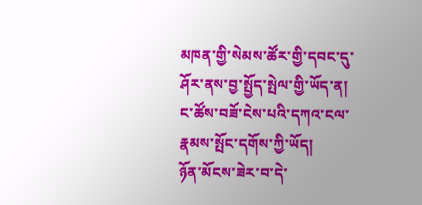མཁན་གྱི་སེམས་ཚོར་གྱི་དབང་དུ་ཤོར་ནས་བྱ་སྤྱོད་སྤེལ་གྱི་ཡོད་ན། ང་ཚོས་བཟོ་ངེས་པའི་དཀའ་ངལ་རྣམས་སྤོང་དགོས་ཀྱི་ཡོད།
ཉོན་མོངས་ཟེར་བ་དེ་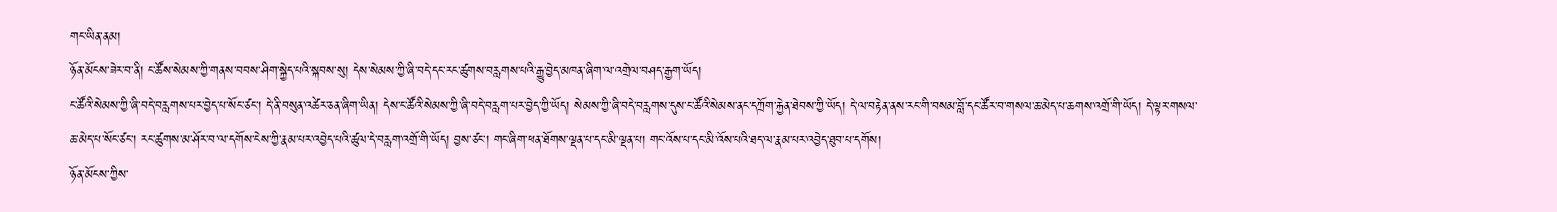གང་ཡིན་ནམ།
ཉོན་མོངས་ཟེར་བ་ནི། ང་ཚོས་སེམས་ཀྱི་གནས་བབས་ཤིག་སྐྱེད་པའི་སྐབས་སུ། དེས་སེམས་ཀྱི་ཞི་བདེ་དང་རང་ཚུགས་བརླགས་པའི་རྒྱུ་བྱེད་མཁན་ཞིག་ལ་འགྲེལ་བཤད་རྒྱག་ཡོད།
ང་ཚོའི་སེམས་ཀྱི་ཞི་བདེ་བརླགས་པར་བྱེད་པ་སོང་ཙང་། དེ་ནི་བསུན་འཚེར་ཅན་ཞིག་ཡིན། དེས་ང་ཚོའི་སེམས་ཀྱི་ཞི་བདེ་བརླག་པར་བྱེད་ཀྱི་ཡོད། སེམས་ཀྱི་ཞི་བདེ་བརླགས་དུས་ང་ཚོའི་སེམས་ནང་དཀྲོག་རྐྱེན་ཐེབས་ཀྱི་ཡོད། དེ་ལ་བརྟེན་ནས་རང་གི་བསམ་བློ་དང་ཚོར་བ་གསལ་ཆ་མེད་པ་ཆགས་འགྲོ་གི་ཡོད། དེ་ལྟར་གསལ་ཆ་མེད་པ་སོང་ཙང་། རང་ཚུགས་མ་ཤོར་བ་ལ་དགོས་ངེས་ཀྱི་རྣམ་པར་འབྱེད་པའི་ཚུལ་དེ་བརླག་འགྲོ་གི་ཡོད། བྱས་ཙང་། གང་ཞིག་ཕན་ཐོགས་ལྡན་པ་དང་མི་ལྡན་པ། གང་འོས་པ་དང་མི་འོས་པའི་ཐད་ལ་རྣམ་པར་འབྱེད་ཐུབ་པ་དགོས།
ཉོན་མོངས་ཀྱིས་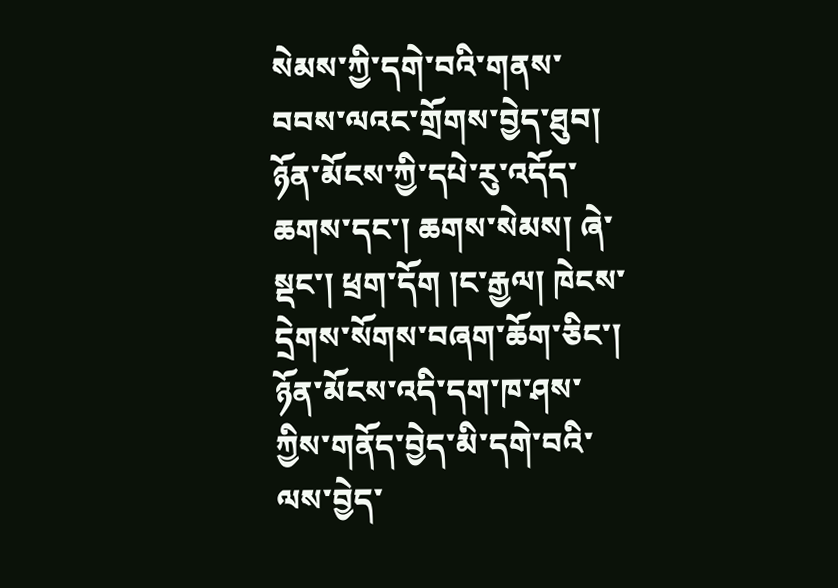སེམས་ཀྱི་དགེ་བའི་གནས་བབས་ལའང་གྲོགས་བྱེད་ཐུབ།
ཉོན་མོངས་ཀྱི་དཔེ་རུ་འདོད་ཆགས་དང་། ཆགས་སེམས། ཞེ་སྡང་། ཕྲག་དོག །ང་རྒྱལ། ཁེངས་དྲེགས་སོགས་བཞག་ཆོག་ཅིང་། ཉོན་མོངས་འདི་དག་ཁ་ཤས་ཀྱིས་གནོད་བྱེད་མི་དགེ་བའི་ལས་བྱེད་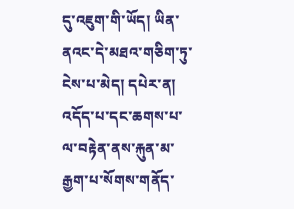དུ་འཇུག་གི་ཡོད། ཡིན་ནའང་དེ་མཐའ་གཅིག་ཏུ་ངེས་པ་མེད། དཔེར་ན། འདོད་པ་དང་ཆགས་པ་ལ་བརྟེན་ནས་རྐུན་མ་རྒྱག་པ་སོགས་གནོད་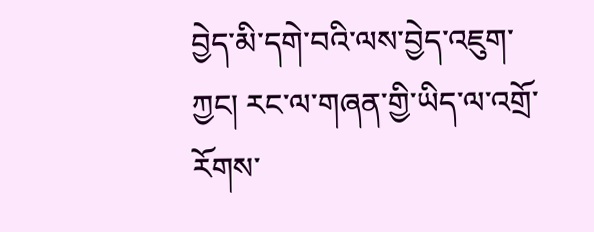བྱེད་མི་དགེ་བའི་ལས་བྱེད་འཇུག་ཀྱང། རང་ལ་གཞན་གྱི་ཡིད་ལ་འགྲོ་རོགས་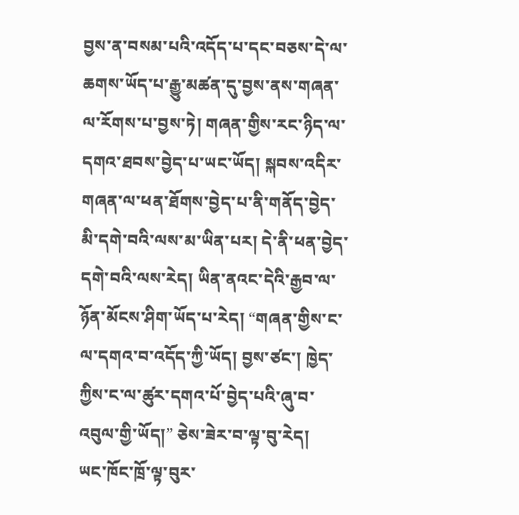བྱས་ན་བསམ་པའི་འདོད་པ་དང་བཅས་དེ་ལ་ཆགས་ཡོད་པ་རྒྱུ་མཚན་དུ་བྱས་ནས་གཞན་ལ་རོགས་པ་བྱས་ཏེ། གཞན་གྱིས་རང་ཉིད་ལ་དགའ་ཐབས་བྱེད་པ་ཡང་ཡོད། སྐབས་འདིར་གཞན་ལ་ཕན་ཐོགས་བྱེད་པ་ནི་གནོད་བྱེད་མི་དགེ་བའི་ལས་མ་ཡིན་པར། དེ་ནི་ཕན་བྱེད་དགེ་བའི་ལས་རེད། ཡིན་ནའང་དེའི་རྒྱབ་ལ་ཉོན་མོངས་ཤིག་ཡོད་པ་རེད། “གཞན་གྱིས་ང་ལ་དགའ་བ་འདོད་ཀྱི་ཡོད། བྱས་ཙང་། ཁྱེད་ཀྱིས་ང་ལ་ཚུར་དགའ་པོ་བྱེད་པའི་ཞུ་བ་འབུལ་གྱི་ཡོད།” ཅེས་ཟེར་བ་ལྟ་བུ་རེད།
ཡང་ཁོང་ཁྲོ་ལྟ་བུར་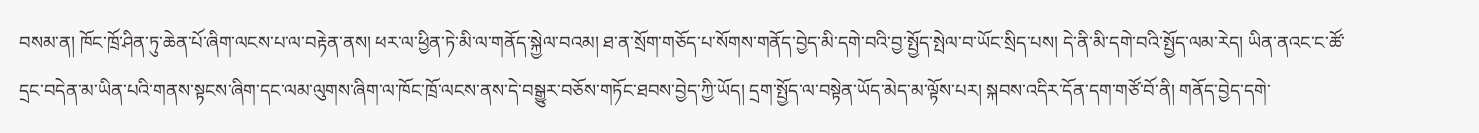བསམ་ན། ཁོང་ཁྲོ་ཤིན་ཏུ་ཆེན་པོ་ཞིག་ལངས་པ་ལ་བརྟེན་ནས། ཕར་ལ་ཕྱིན་ཏེ་མི་ལ་གནོད་སྐྱེལ་བའམ། ཐ་ན་སྲོག་གཅོད་པ་སོགས་གནོད་བྱེད་མི་དགེ་བའི་བྱ་སྤྱོད་སྤེལ་བ་ཡོང་སྲིད་པས། དེ་ནི་མི་དགེ་བའི་སྤྱོད་ལམ་རེད། ཡིན་ནའང་ང་ཚོ་དྲང་བདེན་མ་ཡིན་པའི་གནས་སྟངས་ཞིག་དང་ལམ་ལུགས་ཞིག་ལ་ཁོང་ཁྲོ་ལངས་ནས་དེ་བསྒྱུར་བཅོས་གཏོང་ཐབས་བྱེད་ཀྱི་ཡོད། དྲག་སྤྱོད་ལ་བསྟེན་ཡོད་མེད་མ་ལྟོས་པར། སྐབས་འདིར་དོན་དག་གཙོ་བོ་ནི། གནོད་བྱེད་དགེ་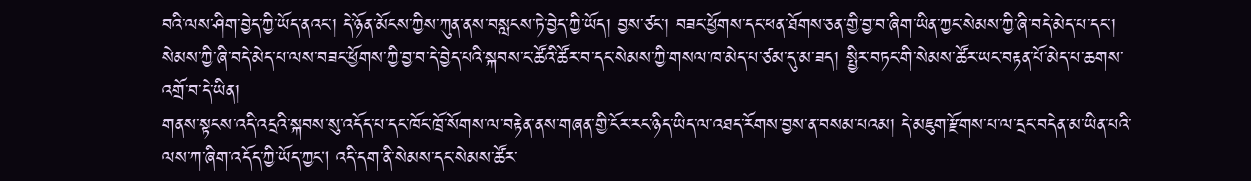བའི་ལས་ཤིག་བྱེད་ཀྱི་ཡོད་ནའང་། དེ་ཉོན་མོངས་ཀྱིས་ཀུན་ནས་བསླངས་ཏེ་བྱེད་ཀྱི་ཡོད། བྱས་ཙང་། བཟང་ཕྱོགས་དང་ཕན་ཐོགས་ཅན་གྱི་བྱ་བ་ཞིག་ཡིན་ཀྱང་སེམས་ཀྱི་ཞི་བདེ་མེད་པ་དང་། སེམས་ཀྱི་ཞི་བདེ་མེད་པ་ལས་བཟང་ཕྱོགས་ཀྱི་བྱ་བ་དེ་བྱེད་པའི་སྐབས་ང་ཚོའི་ཚོར་བ་དང་སེམས་ཀྱི་གསལ་ཁ་མེད་པ་ཙམ་དུ་མ་ཟད། སྤྱིར་བཏང་གི་སེམས་ཚོར་ཡང་བརྟན་པོ་མེད་པ་ཆགས་འགྲོ་བ་དེ་ཡིན།
གནས་སྟངས་འདི་འདྲའི་སྐབས་སུ་འདོད་པ་དང་ཁོང་ཁྲོ་སོགས་ལ་བརྟེན་ནས་གཞན་གྱི་ངོར་རང་ཉིད་ཡིད་ལ་འཐད་རོགས་བྱས་ན་བསམ་པའམ། དེ་མཇུག་རྫོགས་པ་ལ་དྲང་བདེན་མ་ཡིན་པའི་ལས་ཀ་ཞིག་འདོད་ཀྱི་ཡོད་ཀྱང། འདི་དག་ནི་སེམས་དང་སེམས་ཚོར་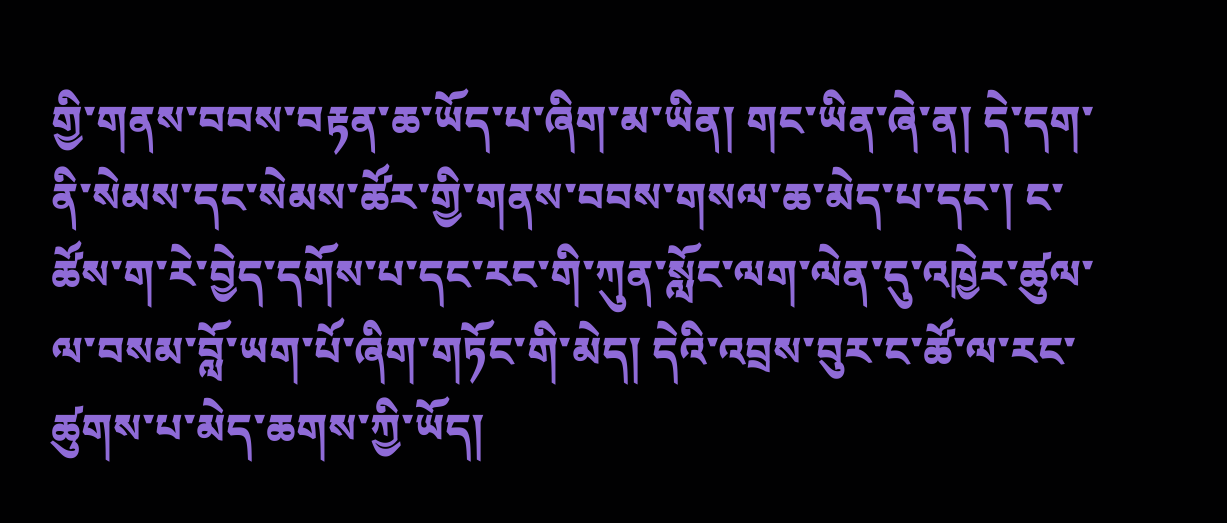གྱི་གནས་བབས་བརྟན་ཆ་ཡོད་པ་ཞིག་མ་ཡིན། གང་ཡིན་ཞེ་ན། དེ་དག་ནི་སེམས་དང་སེམས་ཚོར་གྱི་གནས་བབས་གསལ་ཆ་མེད་པ་དང་། ང་ཚོས་ག་རེ་བྱེད་དགོས་པ་དང་རང་གི་ཀུན་སློང་ལག་ལེན་དུ་འཁྱེར་ཚུལ་ལ་བསམ་བློ་ཡག་པོ་ཞིག་གཏོང་གི་མེད། དེའི་འབྲས་བུར་ང་ཚོ་ལ་རང་ཚུགས་པ་མེད་ཆགས་ཀྱི་ཡོད།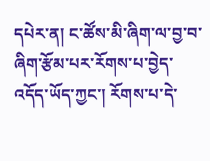དཔེར་ན། ང་ཚོས་མི་ཞིག་ལ་བྱ་བ་ཞིག་རྩོམ་པར་རོགས་པ་བྱེད་འདོད་ཡོད་ཀྱང་། རོགས་པ་དེ་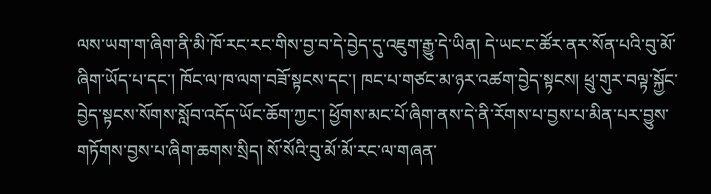ལས་ཡག་ག་ཞིག་ནི་མི་ཁོ་རང་རང་གིས་བྱ་བ་དེ་བྱེད་དུ་འཇུག་རྒྱུ་དེ་ཡིན། དེ་ཡང་ང་ཚོར་ནར་སོན་པའི་བུ་མོ་ཞིག་ཡོད་པ་དང་། ཁོང་ལ་ཁ་ལག་བཟོ་སྟངས་དང་། ཁང་པ་གཙང་མ་ཉར་འཚག་བྱེད་སྟངས། ཕྲུ་གུར་བལྟ་སྐྱོང་བྱེད་སྟངས་སོགས་སློབ་འདོད་ཡོང་ཆོག་ཀྱང་། ཕྱོགས་མང་པོ་ཞིག་ནས་དེ་ནི་རོགས་པ་བྱས་པ་མིན་པར་བྱུས་གཏོགས་བྱས་པ་ཞིག་ཆགས་སྲིད། སོ་སོའི་བུ་མོ་མོ་རང་ལ་གཞན་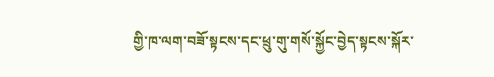གྱི་ཁ་ལག་བཟོ་སྟངས་དང་ཕྲུ་གུ་གསོ་སྐྱོང་བྱེད་སྟངས་སྐོར་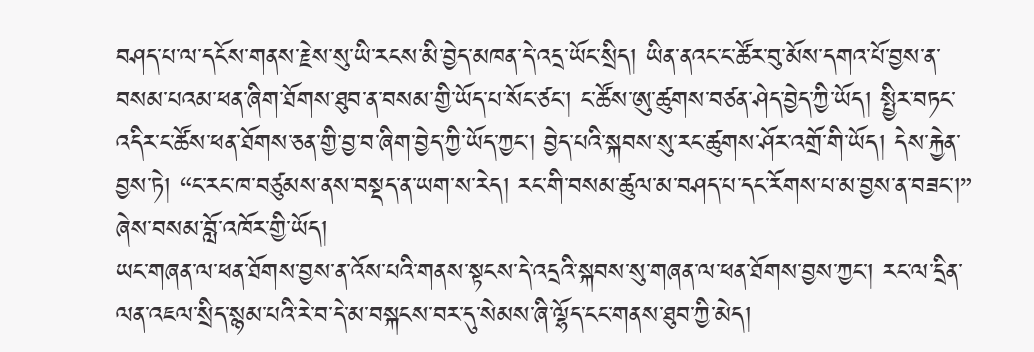བཤད་པ་ལ་དངོས་གནས་རྗེས་སུ་ཡི་རངས་མི་བྱེད་མཁན་དེ་འདྲ་ཡོང་སྲིད། ཡིན་ནའང་ང་ཚོར་བུ་མོས་དགའ་པོ་བྱས་ན་བསམ་པའམ་ཕན་ཞིག་ཐོགས་ཐུབ་ན་བསམ་གྱི་ཡོད་པ་སོང་ཙང་། ང་ཚོས་ཨུ་ཚུགས་བཙན་ཤེད་བྱེད་ཀྱི་ཡོད། སྤྱིར་བཏང་འདིར་ང་ཚོས་ཕན་ཐོགས་ཅན་གྱི་བྱ་བ་ཞིག་བྱེད་ཀྱི་ཡོད་ཀྱང་། བྱེད་པའི་སྐབས་སུ་རང་ཚུགས་ཤོར་འགྲོ་གི་ཡོད། དེས་རྐྱེན་བྱས་ཏེ། “ང་རང་ཁ་བཙུམས་ནས་བསྡད་ན་ཡག་ས་རེད། རང་གི་བསམ་ཚུལ་མ་བཤད་པ་དང་རོགས་པ་མ་བྱས་ན་བཟང་།” ཞེས་བསམ་བློ་འཁོར་གྱི་ཡོད།
ཡང་གཞན་ལ་ཕན་ཐོགས་བྱས་ན་འོས་པའི་གནས་སྟངས་དེ་འདྲའི་སྐབས་སུ་གཞན་ལ་ཕན་ཐོགས་བྱས་ཀྱང་། རང་ལ་དྲིན་ལན་འཇལ་སྲིད་སྙམ་པའི་རེ་བ་དེ་མ་བསྐངས་བར་དུ་སེམས་ཞི་ལྷོད་ངང་གནས་ཐུབ་ཀྱི་མེད།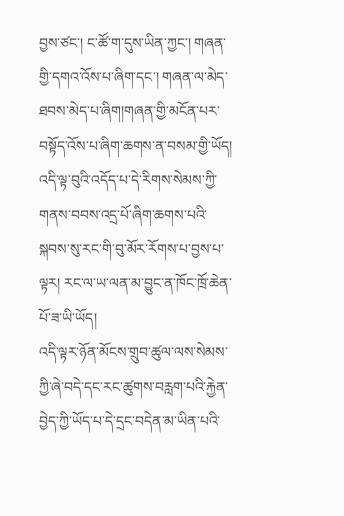བྱས་ཙང་། ང་ཚོ་ག་དུས་ཡིན་ཀྱང་། གཞན་གྱི་དགའ་འོས་པ་ཞིག་དང་། གཞན་ལ་མེད་ཐབས་མེད་པ་ཞིག།གཞན་གྱི་མངོན་པར་བསྟོད་འོས་པ་ཞིག་ཆགས་ན་བསམ་གྱི་ཡོད། འདི་ལྟ་བུའི་འདོད་པ་དེ་རིགས་སེམས་ཀྱི་གནས་བབས་འདྲ་པོ་ཞིག་ཆགས་པའི་སྐབས་སུ་རང་གི་བུ་མོར་རོགས་པ་བྱས་པ་ལྟར། རང་ལ་ཡ་ལན་མ་བྱུང་ན་ཁོང་ཁྲོ་ཆེན་པོ་ཟ་ཡི་ཡོད།
འདི་ལྟར་ཉོན་མོངས་གྲུབ་ཚུལ་ལས་སེམས་ཀྱི་ཞེ་བདེ་དང་རང་ཚུགས་བརླག་པའི་རྐྱེན་བྱེད་ཀྱི་ཡོད་པ་དེ་དྲང་བདེན་མ་ཡིན་པའི་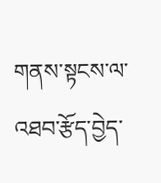གནས་སྟངས་ལ་འཐབ་རྩོད་བྱེད་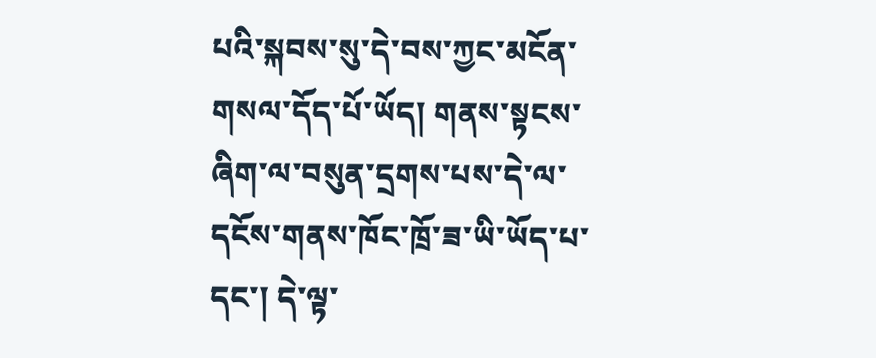པའི་སྐབས་སུ་དེ་བས་ཀྱང་མངོན་གསལ་དོད་པོ་ཡོད། གནས་སྟངས་ཞིག་ལ་བསུན་དྲགས་པས་དེ་ལ་དངོས་གནས་ཁོང་ཁྲོ་ཟ་ཡི་ཡོད་པ་དང་། དེ་ལྟ་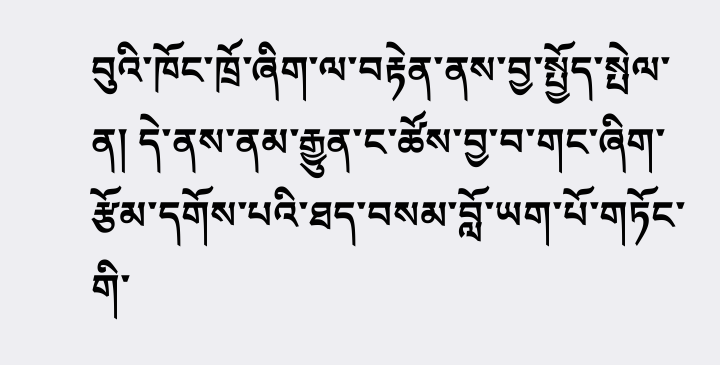བུའི་ཁོང་ཁྲོ་ཞིག་ལ་བརྟེན་ནས་བྱ་སྤྱོད་སྤེལ་ན། དེ་ནས་ནམ་རྒྱུན་ང་ཚོས་བྱ་བ་གང་ཞིག་རྩོམ་དགོས་པའི་ཐད་བསམ་བློ་ཡག་པོ་གཏོང་གི་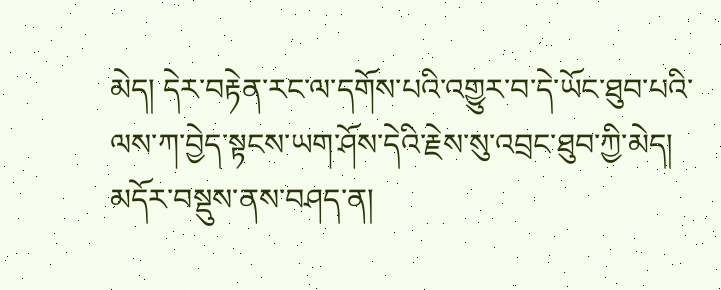མེད། དེར་བརྟེན་རང་ལ་དགོས་པའི་འགྱུར་བ་དེ་ཡོང་ཐུབ་པའི་ལས་ཀ་བྱེད་སྟངས་ཡག་ཤོས་དེའི་རྗེས་སུ་འབྲང་ཐུབ་ཀྱི་མེད།
མདོར་བསྡུས་ནས་བཤད་ན།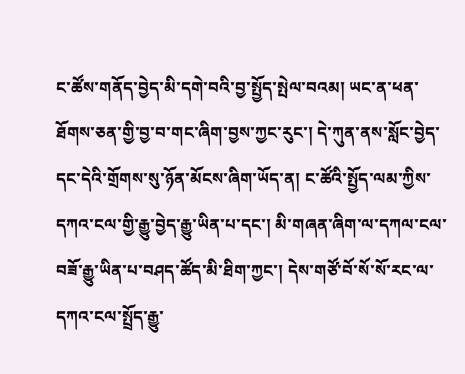ང་ཚོས་གནོད་བྱེད་མི་དགེ་བའི་བྱ་སྤྱོད་སྤེལ་བའམ། ཡང་ན་ཕན་ཐོགས་ཅན་གྱི་བྱ་བ་གང་ཞིག་བྱས་ཀྱང་རུང་། དེ་ཀུན་ནས་སློང་བྱེད་དང་དེའི་གྲོགས་སུ་ཉོན་མོངས་ཞིག་ཡོད་ན། ང་ཚོའི་སྤྱོད་ལམ་ཀྱིས་དཀའ་ངལ་གྱི་རྒྱུ་བྱེད་རྒྱུ་ཡིན་པ་དང་། མི་གཞན་ཞིག་ལ་དཀལ་ངལ་བཟོ་རྒྱུ་ཡིན་པ་བཤད་ཚོད་མི་ཐིག་ཀྱང་། དེས་གཙོ་བོ་སོ་སོ་རང་ལ་དཀའ་ངལ་སྤྲོད་རྒྱུ་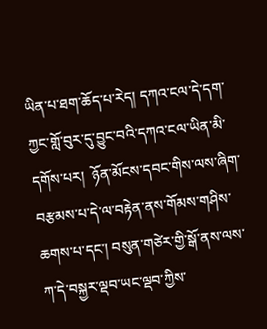ཡིན་པ་ཐག་ཆོད་པ་རེད། དཀའ་ངལ་དེ་དག་ཀྱང་གློ་བུར་དུ་བྱུང་བའི་དཀའ་ངལ་ཡིན་མི་དགོས་པར།  ཉོན་མོངས་དབང་གིས་ལས་ཞིག་བརྩམས་པ་དེ་ལ་བརྟེན་ནས་གོམས་གཤིས་ཆགས་པ་དང་། བསུན་གཙེར་གྱི་སྒོ་ནས་ལས་ཀ་དེ་བསྐྱར་ལྡབ་ཡང་ལྡབ་ཀྱིས་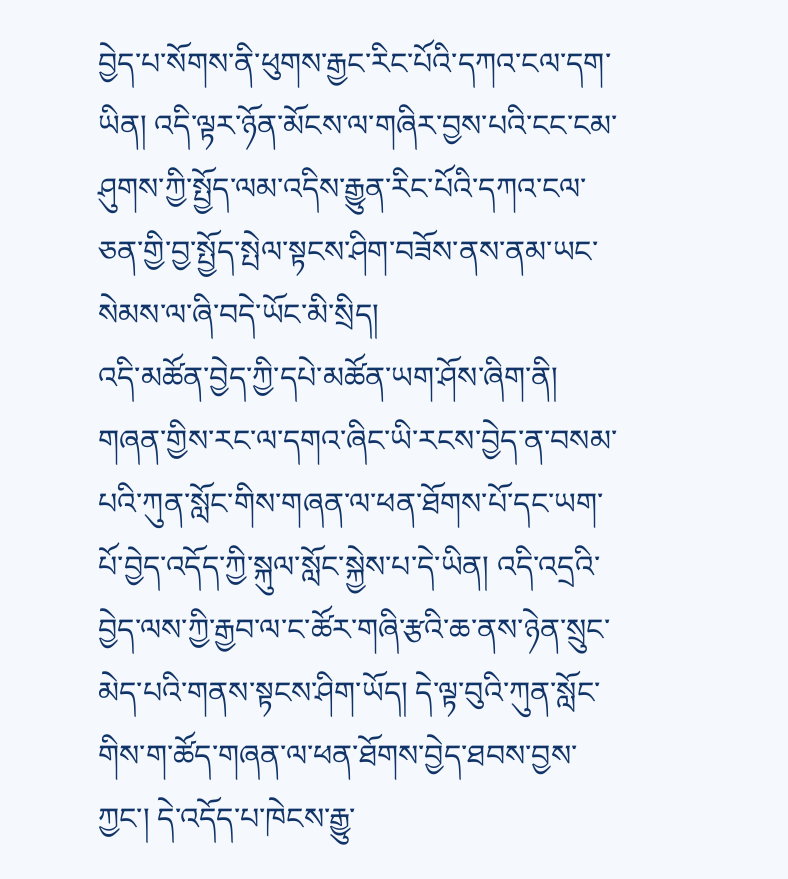བྱེད་པ་སོགས་ནི་ཕུགས་རྒྱང་རིང་པོའི་དཀའ་ངལ་དག་ཡིན། འདི་ལྟར་ཉོན་མོངས་ལ་གཞིར་བྱས་པའི་ངང་ངམ་ཤུགས་ཀྱི་སྤྱོད་ལམ་འདིས་རྒྱུན་རིང་པོའི་དཀའ་ངལ་ཅན་གྱི་བྱ་སྤྱོད་སྤེལ་སྟངས་ཤིག་བཟོས་ནས་ནམ་ཡང་སེམས་ལ་ཞི་བདེ་ཡོང་མི་སྲིད།
འདི་མཚོན་བྱེད་ཀྱི་དཔེ་མཚོན་ཡག་ཤོས་ཞིག་ནི། གཞན་གྱིས་རང་ལ་དགའ་ཞིང་ཡི་རངས་བྱེད་ན་བསམ་པའི་ཀུན་སློང་གིས་གཞན་ལ་ཕན་ཐོགས་པོ་དང་ཡག་པོ་བྱེད་འདོད་ཀྱི་སྐུལ་སློང་སྐྱེས་པ་དེ་ཡིན། འདི་འདྲའི་བྱེད་ལས་ཀྱི་རྒྱབ་ལ་ང་ཚོར་གཞི་རྩའི་ཆ་ནས་ཉེན་སྲུང་མེད་པའི་གནས་སྟངས་ཤིག་ཡོད། དེ་ལྟ་བུའི་ཀུན་སློང་གིས་ག་ཚོད་གཞན་ལ་ཕན་ཐོགས་བྱེད་ཐབས་བྱས་ཀྱང་། དེ་འདོད་པ་ཁེངས་རྒྱུ་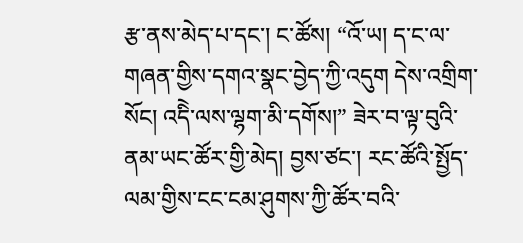རྩ་ནས་མེད་པ་དང་། ང་ཚོས། “འོ་ཡ། ད་ང་ལ་གཞན་གྱིས་དགའ་སྣང་བྱེད་ཀྱི་འདུག དེས་འགྲིག་སོང། འདིེ་ལས་ལྷག་མི་དགོས།” ཟེར་བ་ལྟ་བུའི་ནམ་ཡང་ཚོར་གྱི་མེད། བྱས་ཙང་། རང་ཚོའི་སྤྱོད་ལམ་གྱིས་ངང་ངམ་ཤུགས་ཀྱི་ཚོར་བའི་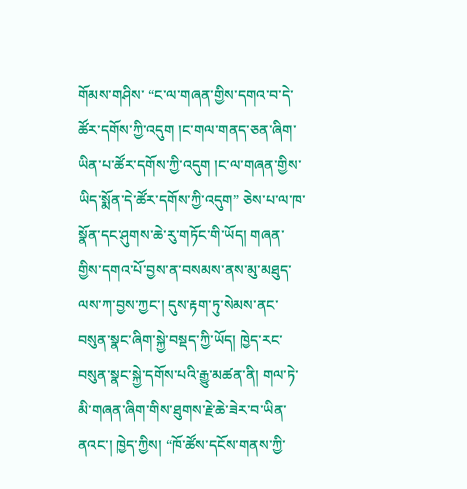གོམས་གཤིས་ “ང་ལ་གཞན་གྱིས་དགའ་བ་དེ་ཚོར་དགོས་ཀྱི་འདུག །ང་གལ་གནད་ཅན་ཞིག་ཡིན་པ་ཚོར་དགོས་ཀྱི་འདུག །ང་ལ་གཞན་གྱིས་ཡིད་སྨོན་དེ་ཚོར་དགོས་ཀྱི་འདུག” ཅེས་པ་ལ་ཁ་སྣོན་དང་ཤུགས་ཆེ་རུ་གཏོང་གི་ཡོད། གཞན་གྱིས་དགའ་པོ་བྱས་ན་བསམས་ནས་མུ་མཐུད་ལས་ཀ་བྱས་ཀྱང་། དུས་རྟག་ཏུ་སེམས་ནང་བསུན་སྣང་ཞིག་སྐྱེ་བསྡད་ཀྱི་ཡོད། ཁྱེད་རང་བསུན་སྣང་སྐྱེ་དགོས་པའི་རྒྱུ་མཚན་ནི། གལ་ཏེ་མི་གཞན་ཞིག་གིས་ཐུགས་རྗེ་ཆེ་ཟེར་བ་ཡིན་ནའང་། ཁྱེད་ཀྱིས། “ཁོ་ཚོས་དངོས་གནས་ཀྱི་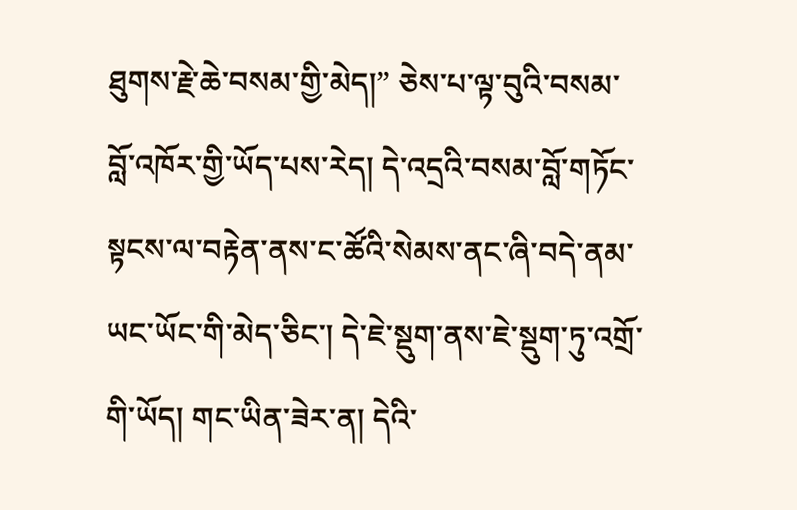ཐུགས་རྗེ་ཆེ་བསམ་གྱི་མེད།” ཅེས་པ་ལྟ་བུའི་བསམ་བློ་འཁོར་གྱི་ཡོད་པས་རེད། དེ་འདྲའི་བསམ་བློ་གཏོང་སྟངས་ལ་བརྟེན་ནས་ང་ཚོའི་སེམས་ནང་ཞི་བདེ་ནམ་ཡང་ཡོང་གི་མེད་ཅིང་། དེ་ཇེ་སྡུག་ནས་ཇེ་སྡུག་ཏུ་འགྲོ་གི་ཡོད། གང་ཡིན་ཟེར་ན། དེའི་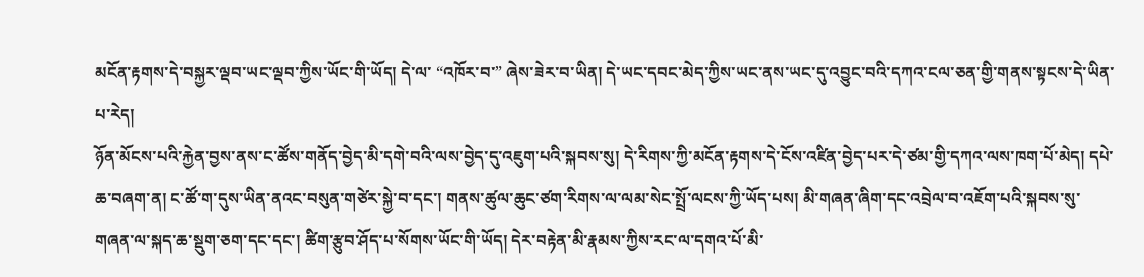མངོན་རྟགས་དེ་བསྐྱར་ལྡབ་ཡང་ལྡབ་ཀྱིས་ཡོང་གི་ཡོད། དེ་ལ་ “འཁོར་བ་” ཞེས་ཟེར་བ་ཡིན། དེ་ཡང་དབང་མེད་ཀྱིས་ཡང་ནས་ཡང་དུ་འབྱུང་བའི་དཀའ་ངལ་ཅན་གྱི་གནས་སྟངས་དེ་ཡིན་པ་རེད།
ཉོན་མོངས་པའི་རྐྱེན་བྱས་ནས་ང་ཚོས་གནོད་བྱེད་མི་དགེ་བའི་ལས་བྱེད་དུ་འཇུག་པའི་སྐབས་སུ། དེ་རིགས་ཀྱི་མངོན་རྟགས་དེ་ངོས་འཛིན་བྱེད་པར་དེ་ཙམ་གྱི་དཀའ་ལས་ཁག་པོ་མེད། དཔེ་ཆ་བཞག་ན། ང་ཚོ་ག་དུས་ཡིན་ནའང་བསུན་གཙེར་སྐྱེ་བ་དང་། གནས་ཚུལ་ཆུང་ཙག་རིགས་ལ་ལམ་སེང་སྤྲོ་ལངས་ཀྱི་ཡོད་པས། མི་གཞན་ཞིག་དང་འབྲེལ་བ་འཇོག་པའི་སྐབས་སུ་གཞན་ལ་སྐད་ཆ་སྡུག་ཅག་དང་དང་། ཚིག་རྩུབ་ཤོད་པ་སོགས་ཡོང་གི་ཡོད། དེར་བརྟེན་མི་རྣམས་ཀྱིས་རང་ལ་དགའ་པོ་མི་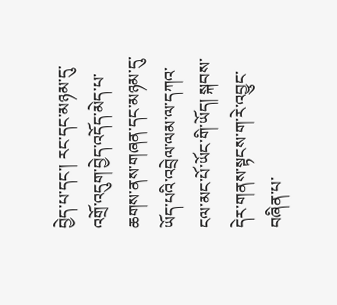བྱེད་པ་དང་། རང་དང་མཉམ་དུ་འགྲོ་འདུག་བྱེད་འདོད་མེད་པ་ཆགས་ནས་གཞན་དང་མཉམ་དུ་ཡོད་པའི་འབྲེལ་ལམ་ལ་དཀའ་ངལ་མང་པོ་ཡོང་གི་ཡོད། སྐབས་དེར་གནས་སྟངས་ག་རེ་འབྱུང་བཞིན་པ་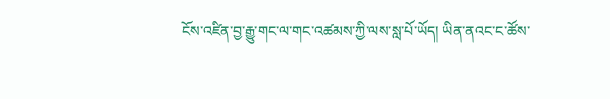ངོས་འཛིན་བྱ་རྒྱུ་གང་ལ་གང་འཚམས་ཀྱི་ལས་སླ་པོ་ཡོད། ཡིན་ནའང་ང་ཚོས་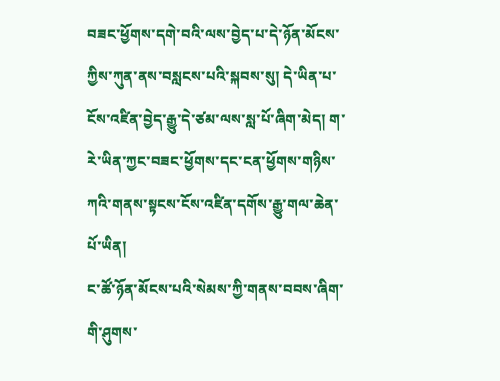བཟང་ཕྱོགས་དགེ་བའི་ལས་བྱེད་པ་དེ་ཉོན་མོངས་ཀྱིས་ཀུན་ནས་བསླངས་པའི་སྐབས་སུ། དེ་ཡིན་པ་ངོས་འཛིན་བྱེད་རྒྱུ་དེ་ཙམ་ལས་སླ་པོ་ཞིག་མེད། ག་རེ་ཡིན་ཀྱང་བཟང་ཕྱོགས་དང་ངན་ཕྱོགས་གཉིས་ཀའི་གནས་སྟངས་ངོས་འཛིན་དགོས་རྒྱུ་གལ་ཆེན་པོ་ཡིན།
ང་ཚོ་ཉོན་མོངས་པའི་སེམས་ཀྱི་གནས་བབས་ཞིག་གི་ཤུགས་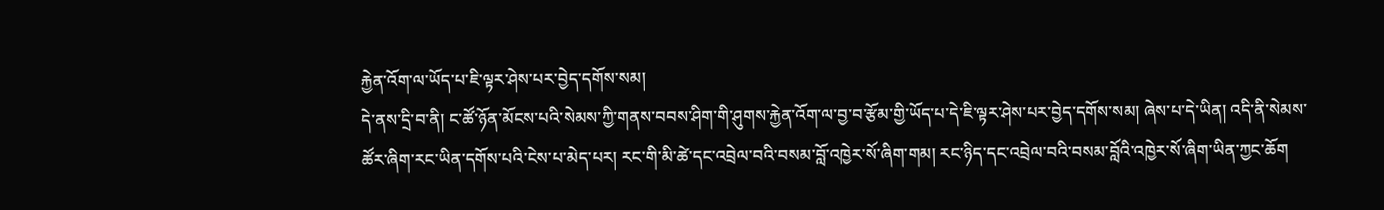རྐྱེན་འོག་ལ་ཡོད་པ་ཇི་ལྟར་ཤེས་པར་བྱེད་དགོས་སམ།
དེ་ནས་དྲི་བ་ནི། ང་ཚོ་ཉོན་མོངས་པའི་སེམས་ཀྱི་གནས་བབས་ཤིག་གི་ཤུགས་རྐྱེན་འོག་ལ་བྱ་བ་རྩོམ་གྱི་ཡོད་པ་དེ་ཇི་ལྟར་ཤེས་པར་བྱེད་དགོས་སམ། ཞེས་པ་དེ་ཡིན། འདི་ནི་སེམས་ཚོར་ཞིག་རང་ཡིན་དགོས་པའི་ངེས་པ་མེད་པར། རང་གི་མི་ཚེ་དང་འབྲེལ་བའི་བསམ་བློ་འཁྱེར་སོ་ཞིག་གམ། རང་ཉིད་དང་འབྲེལ་བའི་བསམ་བློའི་འཁྱེར་སོ་ཞིག་ཡིན་ཀྱང་ཆོག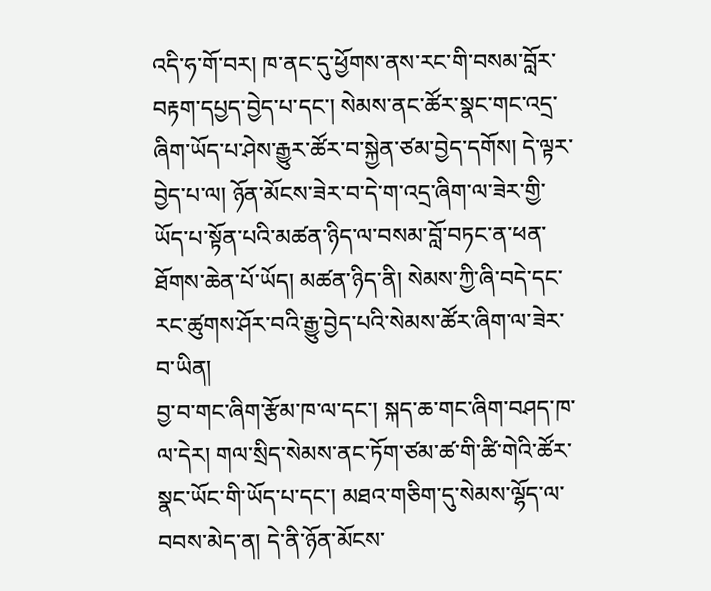འདི་ཧ་གོ་བར། ཁ་ནང་དུ་ཕྱོགས་ནས་རང་གི་བསམ་བློར་བརྟག་དཔྱད་བྱེད་པ་དང་། སེམས་ནང་ཚོར་སྣང་གང་འདྲ་ཞིག་ཡོད་པ་ཤེས་རྒྱུར་ཚོར་བ་སྐྱེན་ཙམ་བྱེད་དགོས། དེ་ལྟར་བྱེད་པ་ལ། ཉོན་མོངས་ཟེར་བ་དེ་ག་འདྲ་ཞིག་ལ་ཟེར་གྱི་ཡོད་པ་སྟོན་པའི་མཚན་ཉིད་ལ་བསམ་བློ་བཏང་ན་ཕན་ཐོགས་ཆེན་པོ་ཡོད། མཚན་ཉིད་ནི། སེམས་ཀྱི་ཞི་བདེ་དང་རང་ཚུགས་ཤོར་བའི་རྒྱུ་བྱེད་པའི་སེམས་ཚོར་ཞིག་ལ་ཟེར་བ་ཡིན།
བྱ་བ་གང་ཞིག་རྩོམ་ཁ་ལ་དང་། སྐད་ཆ་གང་ཞིག་བཤད་ཁ་ལ་དེར། གལ་སྲིད་སེམས་ནང་ཏོག་ཙམ་ཚ་གི་ཚི་གེའི་ཚོར་སྣང་ཡོང་གི་ཡོད་པ་དང་། མཐའ་གཅིག་དུ་སེམས་ལྷོད་ལ་བབས་མེད་ན། དེ་ནི་ཉོན་མོངས་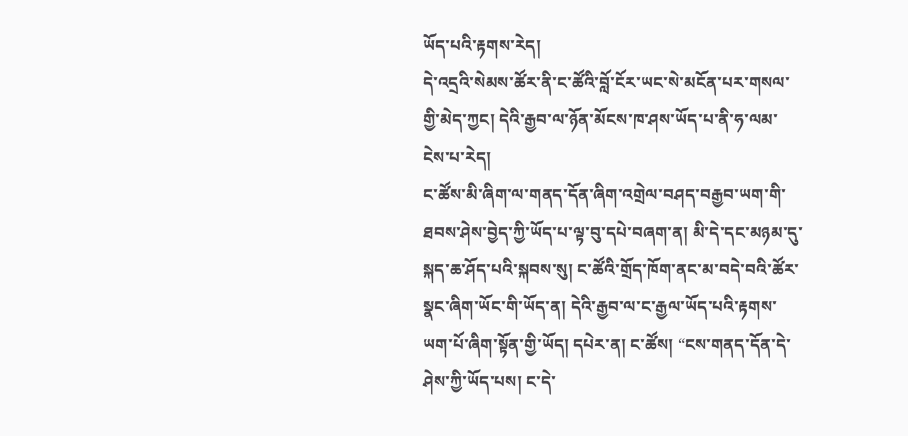ཡོད་པའི་རྟགས་རེད།
དེ་འདྲའི་སེམས་ཚོར་ནི་ང་ཚོའི་བློ་ངོར་ཡང་སེ་མངོན་པར་གསལ་གྱི་མེད་ཀྱང། དེའི་རྒྱབ་ལ་ཉོན་མོངས་ཁ་ཤས་ཡོད་པ་ནི་ཧ་ལམ་ངེས་པ་རེད།
ང་ཚོས་མི་ཞིག་ལ་གནད་དོན་ཞིག་འགྲེལ་བཤད་བརྒྱབ་ཡག་གི་ཐབས་ཤེས་བྱེད་ཀྱི་ཡོད་པ་ལྟ་བུ་དཔེ་བཞག་ན། མི་དེ་དང་མཉམ་དུ་སྐད་ཆ་ཤོད་པའི་སྐབས་སུ། ང་ཚོའི་གྲོད་ཁོག་ནང་མ་བདེ་བའི་ཚོར་སྣང་ཞིག་ཡོང་གི་ཡོད་ན། དེའི་རྒྱབ་ལ་ང་རྒྱལ་ཡོད་པའི་རྟགས་ཡག་པོ་ཞིག་སྟོན་གྱི་ཡོད། དཔེར་ན། ང་ཚོས། “ངས་གནད་དོན་དེ་ཤེས་ཀྱི་ཡོད་པས། ང་དེ་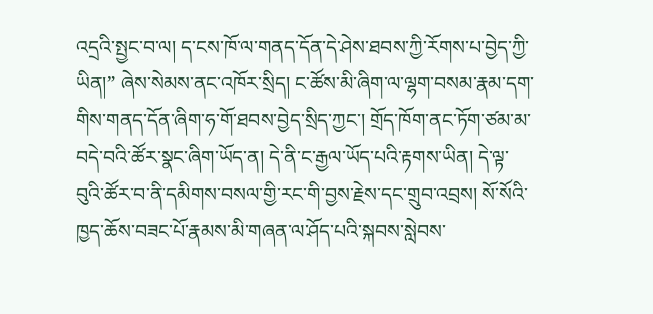འདྲའི་སྤྱང་བ་ལ། ད་ངས་ཁོ་ལ་གནད་དོན་དེ་ཤེས་ཐབས་ཀྱི་རོགས་པ་བྱེད་ཀྱི་ཡིན།” ཞེས་སེམས་ནང་འཁོར་སྲིད། ང་ཚོས་མི་ཞིག་ལ་ལྷག་བསམ་རྣམ་དག་གིས་གནད་དོན་ཞིག་ཧ་གོ་ཐབས་བྱེད་སྲིད་ཀྱང་། གྲོད་ཁོག་ནང་ཏོག་ཙམ་མ་བདེ་བའི་ཚོར་སྣང་ཞིག་ཡོད་ན། དེ་ནི་ང་རྒྱལ་ཡོད་པའི་རྟགས་ཡིན། དེ་ལྟ་བུའི་ཚོར་བ་ནི་དམིགས་བསལ་གྱི་རང་གི་བྱས་རྗེས་དང་གྲུབ་འབྲས། སོ་སོའི་ཁྱད་ཆོས་བཟང་པོ་རྣམས་མི་གཞན་ལ་ཤོད་པའི་སྐབས་སླེབས་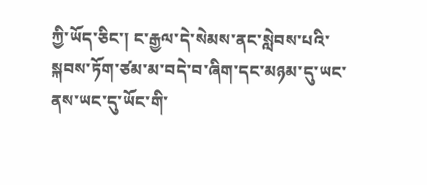ཀྱི་ཡོད་ཅིང་། ང་རྒྱལ་དེ་སེམས་ནང་སླེབས་པའི་སྐབས་ཏོག་ཙམ་མ་བདེ་བ་ཞིག་དང་མཉམ་དུ་ཡང་ནས་ཡང་དུ་ཡོང་གི་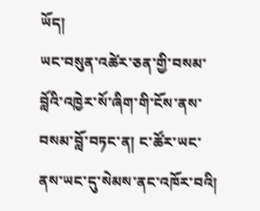ཡོད།
ཡང་བསུན་འཚེར་ཅན་གྱི་བསམ་བློའི་འཁྱེར་སོ་ཞིག་གི་ངོས་ནས་བསམ་བློ་བཏང་ན། ང་ཚོར་ཡང་ནས་ཡང་དུ་སེམས་ནང་འཁོར་བའི།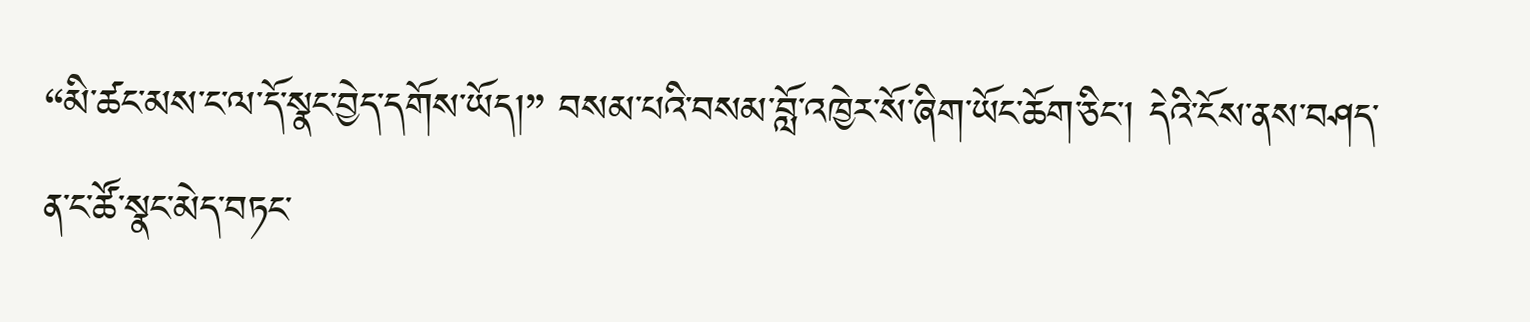“མི་ཚང་མས་ང་ལ་དོ་སྣང་བྱེད་དགོས་ཡོད།” བསམ་པའི་བསམ་བློ་འཁྱེར་སོ་ཞིག་ཡོང་ཆོག་ཅིང་། དེའི་ངོས་ནས་བཤད་ན་ང་ཚོ་སྣང་མེད་བཏང་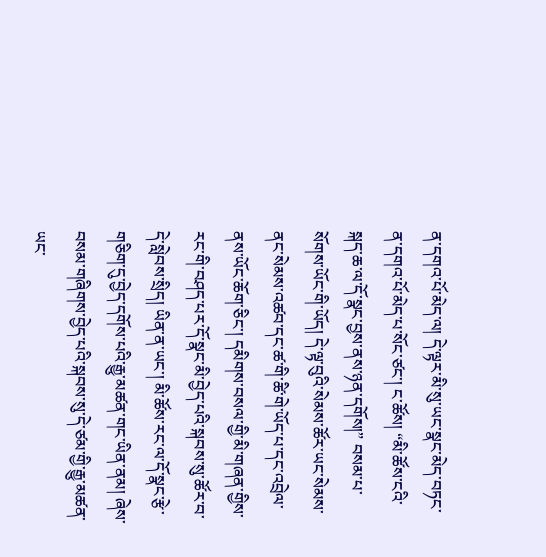ན་དགའ་པོ་མེད་ལ། དེ་ལྟར་མི་སུ་ཡང་སྣང་མེད་བཏང་ན་དགའ་པོ་མེད་པ་སོང་ཙང་། ང་ཚོས། “མི་ཚོས་ངའི་སྐད་ཆ་ལ་དོ་སྣང་བྱས་ནས་ཉན་དགོས།” བསམ་པ་སོགས་ཡོང་གི་ཡོད། དེ་ལྟ་བུའི་སེམས་ཚོར་ཡང་སེམས་ནང་སེམས་འཚབ་དང་ཚ་གི་ཚི་གེ་ཡོད་པ་དང་འབྲེལ་ནས་ཡོང་ཆོག་ཅིང་། དམིགས་བསལ་གྱི་མི་གཞན་གྱིས་རང་གི་བཤད་པར་དོ་སྣང་མི་བྱེད་པའི་སྐབས་སུ་ཚོར་བ་དེ་སླེབས་སྲིད། ཡིན་ན་ཡང་། མི་ཚོས་རང་ལ་དོ་སྣང་རྩེ་གཅིག་དུ་བྱེད་དགོས་པའི་རྒྱུ་མཚན་གང་ཡིན་ནམ། ཞེས་བསམ་གཞིགས་བྱེད་པའི་སྐབས་སུ་དེ་ཙམ་གྱི་རྒྱུ་མཚན་ཡང་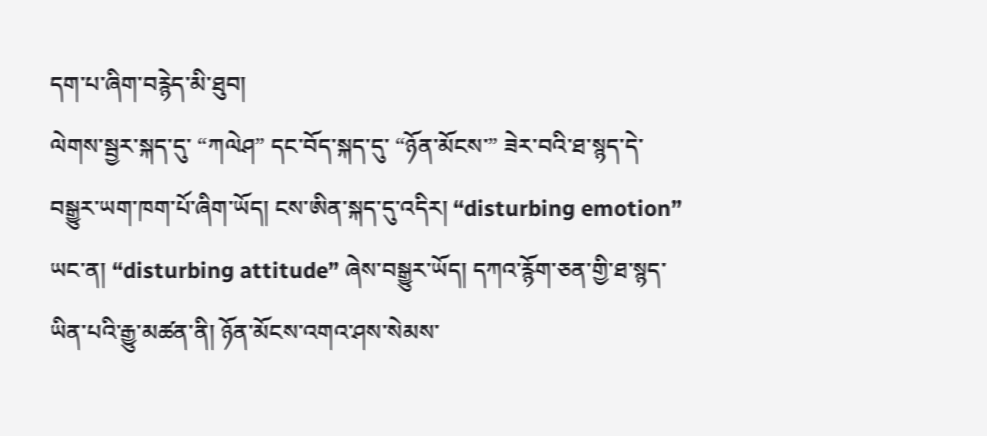དག་པ་ཞིག་བརྙེད་མི་ཐུབ།
ལེགས་སྦྱར་སྐད་དུ་ “ཀལེཤ” དང་བོད་སྐད་དུ་ “ཉོན་མོངས་” ཟེར་བའི་ཐ་སྙད་དེ་བསྒྱུར་ཡག་ཁག་པོ་ཞིག་ཡོད། ངས་ཨིན་སྐད་དུ་འདིར། “disturbing emotion” ཡང་ན། “disturbing attitude” ཞེས་བསྒྱུར་ཡོད། དཀའ་རྙོག་ཅན་གྱི་ཐ་སྙད་ཡིན་པའི་རྒྱུ་མཚན་ནི། ཉོན་མོངས་འགའ་ཤས་སེམས་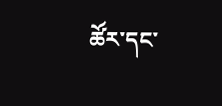ཚོར་དང་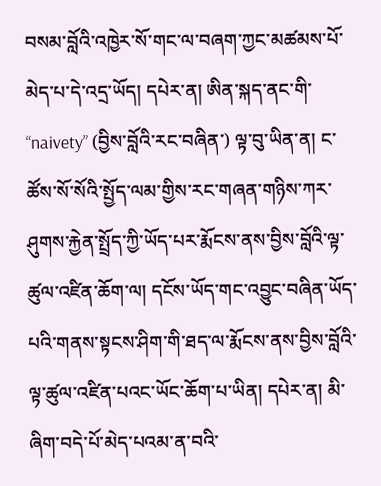བསམ་བློའི་འཁྱེར་སོ་གང་ལ་བཞག་ཀྱང་མཚམས་པོ་མེད་པ་དེ་འདྲ་ཡོད། དཔེར་ན། ཨིན་སྐད་ནང་གི་ “naivety” (བྱིས་བློའི་རང་བཞིན་) ལྟ་བུ་ཡིན་ན། ང་ཚོས་སོ་སོའི་སྤྱོད་ལམ་གྱིས་རང་གཞན་གཉིས་ཀར་ཤུགས་རྐྱེན་སྤྲོད་ཀྱི་ཡོད་པར་རྨོངས་ནས་བྱིས་བློའི་ལྟ་ཚུལ་འཛིན་ཆོག་ལ། དངོས་ཡོད་གང་འབྱུང་བཞིན་ཡོད་པའི་གནས་སྟངས་ཤིག་གི་ཐད་ལ་རྨོངས་ནས་བྱིས་བློའི་ལྟ་ཚུལ་འཛིན་པའང་ཡོང་ཆོག་པ་ཡིན། དཔེར་ན། མི་ཞིག་བདེ་པོ་མེད་པའམ་ན་བའི་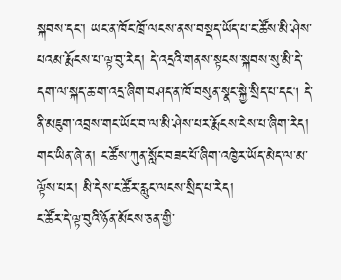སྐབས་དང་། ཡང་ན་ཁོང་ཁྲོ་ལངས་ནས་བསྡད་ཡོད་པ་ང་ཚོས་མི་ཤེས་པའམ་རྨོངས་པ་ལྟ་བུ་རེད། དེ་འདྲའི་གནས་སྟངས་སྐབས་སུ་མི་དེ་དག་ལ་སྐད་ཆ་ག་འདྲ་ཞིག་བཤད་ན་ཁོ་བསུན་སྣང་སྐྱེ་སྲིད་པ་དང། དེ་ནི་མཇུག་འབྲས་གང་ཡོང་བ་ལ་མི་ཤེས་པར་རྨོངས་ངེས་པ་ཞིག་རེད། གང་ཡིན་ཞེ་ན། ང་ཚོས་ཀུན་སློང་བཟང་པོ་ཞིག་འཁྱེར་ཡོད་མེད་ལ་མ་ལྟོས་པར། མི་དེས་ང་ཚོར་རླུང་ལངས་སྲིད་པ་རེད།
ང་ཚོར་དེ་ལྟ་བུའི་ཉོན་མོངས་ཅན་གྱི་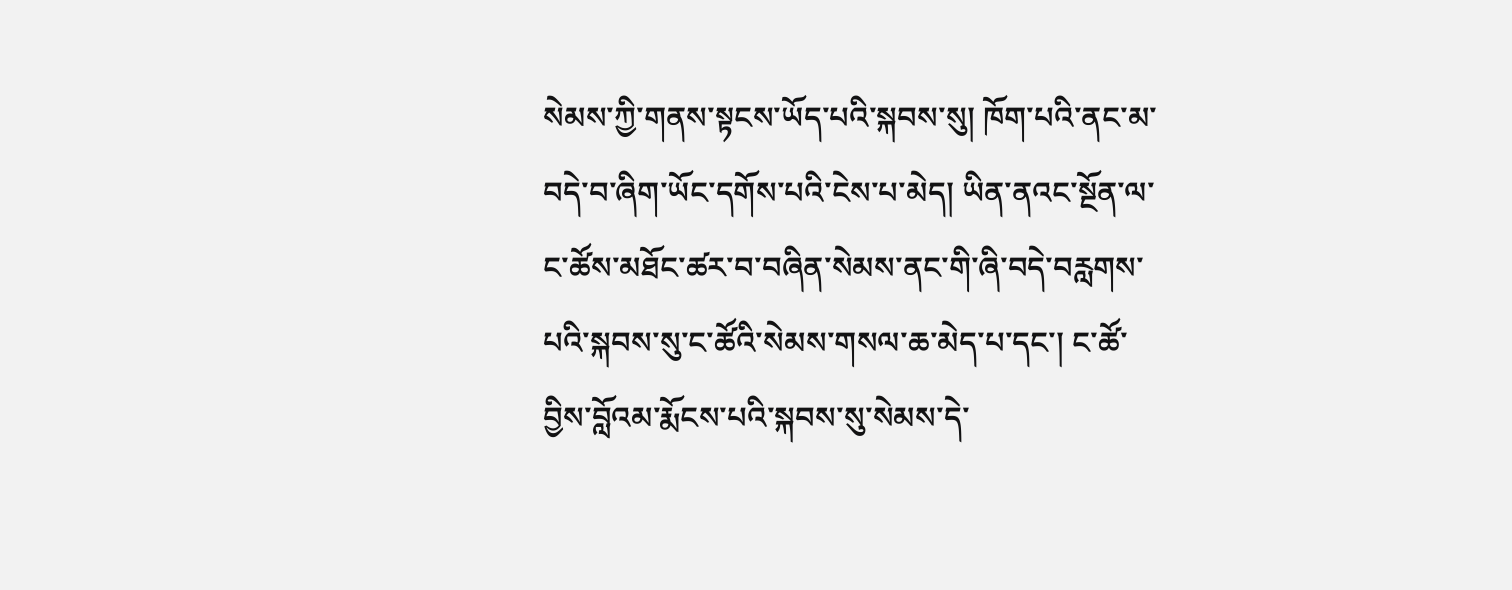སེམས་ཀྱི་གནས་སྟངས་ཡོད་པའི་སྐབས་སུ། ཁོག་པའི་ནང་མ་བདེ་བ་ཞིག་ཡོང་དགོས་པའི་ངེས་པ་མེད། ཡིན་ནའང་སྔོན་ལ་ང་ཚོས་མཐོང་ཚར་བ་བཞིན་སེམས་ནང་གི་ཞི་བདེ་བརླགས་པའི་སྐབས་སུ་ང་ཚོའི་སེམས་གསལ་ཆ་མེད་པ་དང་། ང་ཚོ་བྱིས་བློའམ་རྨོངས་པའི་སྐབས་སུ་སེམས་དེ་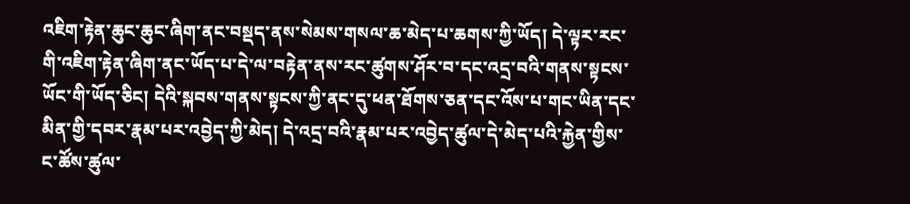འཇིག་རྟེན་ཆུང་ཆུང་ཞིག་ནང་བསྡད་ནས་སེམས་གསལ་ཆ་མེད་པ་ཆགས་ཀྱི་ཡོད། དེ་ལྟར་རང་གི་འཇིག་རྟེན་ཞིག་ནང་ཡོད་པ་དེ་ལ་བརྟེན་ནས་རང་ཚུགས་ཤོར་བ་དང་འདྲ་བའི་གནས་སྟངས་ཡོང་གི་ཡོད་ཅིང། དེའི་སྐབས་གནས་སྟངས་ཀྱི་ནང་དུ་ཕན་ཐོགས་ཅན་དང་འོས་པ་གང་ཡིན་དང་མིན་གྱི་དབར་རྣམ་པར་འབྱེད་ཀྱི་མེད། དེ་འདྲ་བའི་རྣམ་པར་འབྱེད་ཚུལ་དེ་མེད་པའི་རྐྱེན་གྱིས་ང་ཚོས་ཚུལ་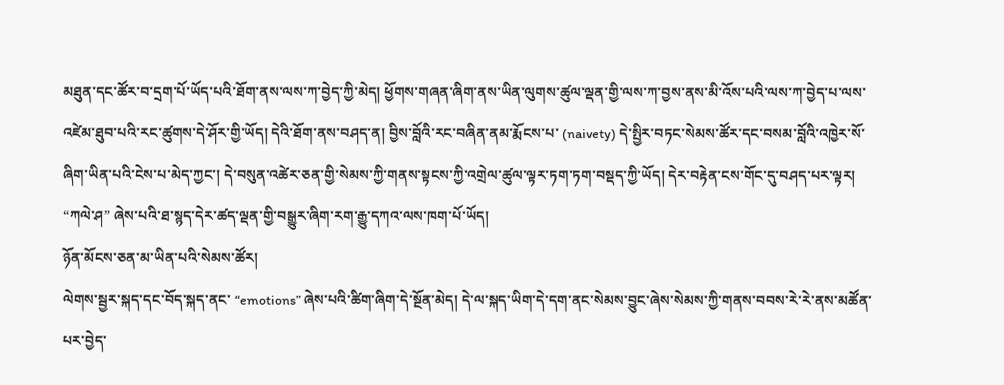མཐུན་དང་ཚོར་བ་དྲག་པོ་ཡོད་པའི་ཐོག་ནས་ལས་ཀ་བྱེད་ཀྱི་མེད། ཕྱོགས་གཞན་ཞིག་ནས་ཡིན་ལུགས་ཚུལ་ལྡན་གྱི་ལས་ཀ་བྱས་ནས་མི་འོས་པའི་ལས་ཀ་བྱེད་པ་ལས་འཛེམ་ཐུབ་པའི་རང་ཚུགས་དེ་ཤོར་གྱི་ཡོད། དེའི་ཐོག་ནས་བཤད་ན། བྱིས་བློའི་རང་བཞིན་ནམ་རྨོངས་པ་ (naivety) དེ་སྤྱིར་བཏང་སེམས་ཚོར་དང་བསམ་བློའི་འཁྱེར་སོ་ཞིག་ཡིན་པའི་ངེས་པ་མེད་ཀྱང་། དེ་བསུན་འཚེར་ཅན་གྱི་སེམས་ཀྱི་གནས་སྟངས་ཀྱི་འགྲེལ་ཚུལ་ལྟར་ཏག་ཏག་བསྡད་ཀྱི་ཡོད། དེར་བརྟེན་ངས་གོང་དུ་བཤད་པར་ལྟར། “ཀལེ་ཤ” ཞེས་པའི་ཐ་སྙད་དེར་ཚད་ལྡན་གྱི་བསྒྱུར་ཞིག་རག་རྒྱུ་དཀའ་ལས་ཁག་པོ་ཡོད།
ཉོན་མོངས་ཅན་མ་ཡིན་པའི་སེམས་ཚོར།
ལེགས་སྦྱར་སྐད་དང་བོད་སྐད་ནང་ “emotions” ཞེས་པའི་ཚིག་ཞིག་དེ་སྔོན་མེད། དེ་ལ་སྐད་ཡིག་དེ་དག་ནང་སེམས་བྱུང་ཞེས་སེམས་ཀྱི་གནས་བབས་རེ་རེ་ནས་མཚོན་པར་བྱེད་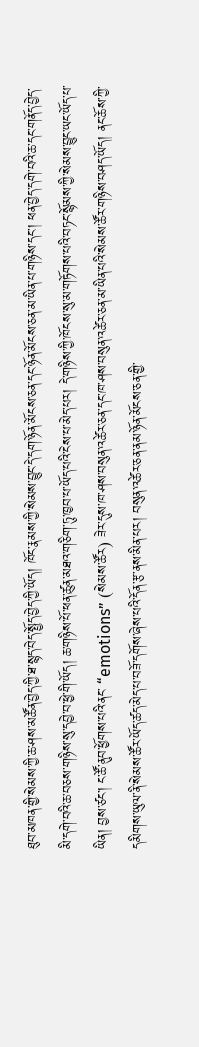ཐུབ་མཁན་གྱི་སེམས་ཀྱི་ཆ་ཤས་མཚོན་བྱེད་ཀྱི་ཐ་སྙད་བེད་སྤྱོད་བྱེད་ཀྱི་ཡོད། ཁོང་རྣམས་ཀྱི་སེམས་བྱུང་དེ་དག་ཉོན་མོངས་ཅན་དང་ཉོན་མོངས་ཅན་མ་ཡིན་པ་གཉིས་དང་། ཕན་བྱེད་དགེ་བའི་ཆ་དང་གནོད་བྱེད་མི་དགེ་བའི་ཆ་བཅས་གཉིས་སུ་དབྱེ་བ་ཕྱེ་གི་ཡོད། ཆ་གཉིས་པོ་ཕན་ཚུན་མཐའ་གཅིག་ཏུ་ཁྱབ་པ་ཡོད་པའི་ངེས་པ་མེད་པར། དེ་གཉིས་ཀྱི་ཁོངས་སུ་མ་གཏོགས་པའི་བཏང་སྙོམས་ཀྱི་སེམས་བྱུང་ཡང་ཡོད་པ་ཡིན། བྱས་ཙང་། ང་ཚོ་ནུབ་ཕྱོགས་པའི་ནང་ “emotions” (སེམས་ཚོར) ཟེར་དུས་ཁ་ཤས་བསུན་འཚེར་ཅན་དང་ཁ་ཤས་བསུན་འཚེར་ཅན་མ་ཡིན་པའི་སེམས་ཚོར་གཉིས་བཤད་ཡོད། ནང་ཆོས་ཀྱི་དམིགས་ཡུལ་ནི་སེམས་ཚོར་ཡོད་ཚད་མེད་པ་བཟོ་དགོས་ཞེས་པའི་དོན་རྩ་ནས་མིན་པར། བསུན་འཚེར་ཅན་ནམ་ཉོན་མོངས་ཅན་གྱི་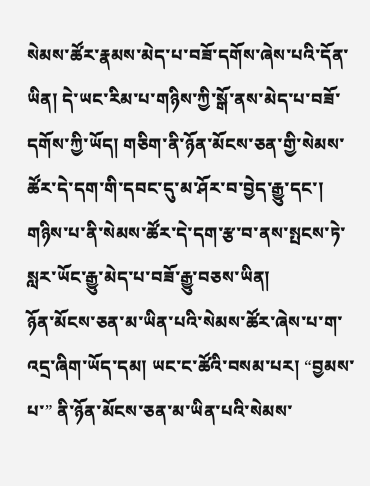སེམས་ཚོར་རྣམས་མེད་པ་བཟོ་དགོས་ཞེས་པའི་དོན་ཡིན། དེ་ཡང་རིམ་པ་གཉིས་ཀྱི་སྒོ་ནས་མེད་པ་བཟོ་དགོས་ཀྱི་ཡོད། གཅིག་ནི་ཉོན་མོངས་ཅན་གྱི་སེམས་ཚོར་དེ་དག་གི་དབང་དུ་མ་ཤོར་བ་བྱེད་རྒྱུ་དང་། གཉིས་པ་ནི་སེམས་ཚོར་དེ་དག་རྩ་བ་ནས་སྤངས་ཏེ་སླར་ཡོང་རྒྱུ་མེད་པ་བཟོ་རྒྱུ་བཅས་ཡིན།
ཉོན་མོངས་ཅན་མ་ཡིན་པའི་སེམས་ཚོར་ཞེས་པ་ག་འདྲ་ཞིག་ཡོད་དམ། ཡང་ང་ཚོའི་བསམ་པར། “བྱམས་པ་” ནི་ཉོན་མོངས་ཅན་མ་ཡིན་པའི་སེམས་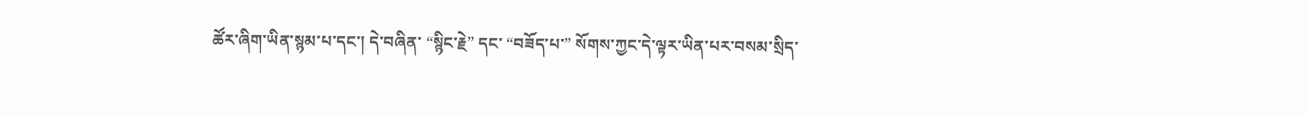ཚོར་ཞིག་ཡིན་སྙམ་པ་དང་། དེ་བཞིན་ “སྙིང་རྗེ” དང་ “བཟོད་པ་” སོགས་ཀྱང་དེ་ལྟར་ཡིན་པར་བསམ་སྲིད་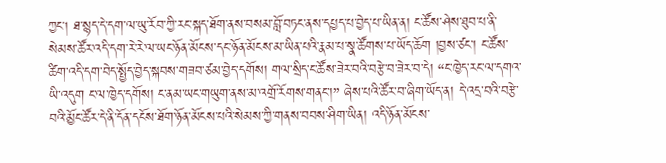ཀྱང། ཐ་སྙད་དེ་དག་ལ་ཡུ་རོབ་ཀྱི་རང་སྐད་ཐོག་ནས་བསམ་བློ་བཏང་ནས་དཔྱད་པ་བྱེད་པ་ཡིན་ན། ང་ཚོས་ཤེས་ཐུབ་པ་ནི་སེམས་ཚོར་འདི་དག་རེ་རེ་ལ་ཡང་ཉོན་མོངས་དང་ཉོན་མོངས་མ་ཡིན་པའི་རྣམ་པ་སྣ་ཚོགས་པ་ཡོད་ཆོག །བྱས་ཙང་། ང་ཚོས་ཚིག་འདི་དག་བེད་སྤྱོད་བྱེད་སྐབས་གཟབ་ཙམ་བྱེད་དགོས། གལ་སྲིད་ང་ཚོས་ཟེར་བའི་བརྩེ་བ་ཟེར་བ་དེ། “ང་ཁྱེད་རང་ལ་དགའ་ཡི་འདུག ང་ལ་ཁྱེད་དགོས། ང་ནམ་ཡང་གཡུག་ནས་མ་འགྲོ་རོགས་གནང་།” ཞེས་པའི་ཚོར་བ་ཞིག་ཡོད་ན། དེ་འདྲ་བའི་བརྩེ་བའི་མྱོང་ཚོར་དེ་ནི་དོན་དངོས་ཐོག་ཉོན་མོངས་པའི་སེམས་ཀྱི་གནས་བབས་ཤིག་ཡིན། འདི་ཉོན་མོངས་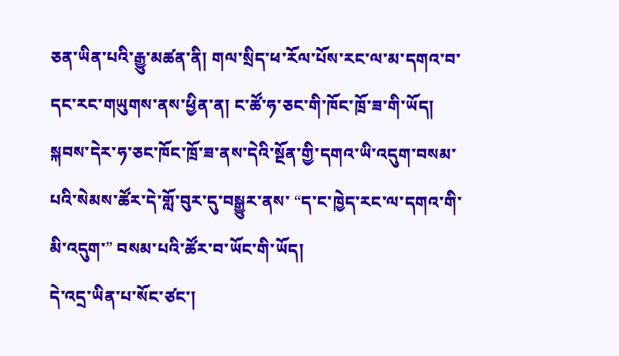ཅན་ཡིན་པའི་རྒྱུ་མཚན་ནི། གལ་སྲིད་ཕ་རོལ་པོས་རང་ལ་མ་དགའ་བ་དང་རང་གཡུགས་ནས་ཕྱིན་ན། ང་ཚོ་ཧ་ཅང་གི་ཁོང་ཁྲོ་ཟ་གི་ཡོད། སྐབས་དེར་ཧ་ཅང་ཁོང་ཁྲོ་ཟ་ནས་དེའི་སྔོན་གྱི་དགའ་ཡི་འདུག་བསམ་པའི་སེམས་ཚོར་དེ་གློ་བུར་དུ་བསྒྱུར་ནས་ “ད་ང་ཁྱེད་རང་ལ་དགའ་གི་མི་འདུག་” བསམ་པའི་ཚོར་བ་ཡོང་གི་ཡོད།
དེ་འདྲ་ཡིན་པ་སོང་ཙང་།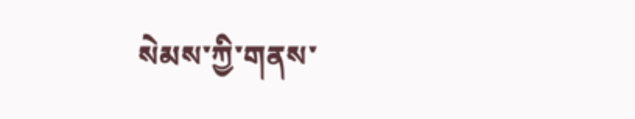སེམས་ཀྱི་གནས་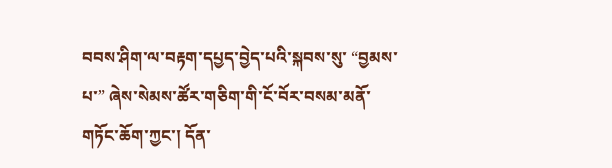བབས་ཤིག་ལ་བརྟག་དཔྱད་བྱེད་པའི་སྐབས་སུ་ “བྱམས་པ་” ཞེས་སེམས་ཚོར་གཅིག་གི་ངོ་བོར་བསམ་མནོ་གཏོང་ཆོག་ཀྱང་། དོན་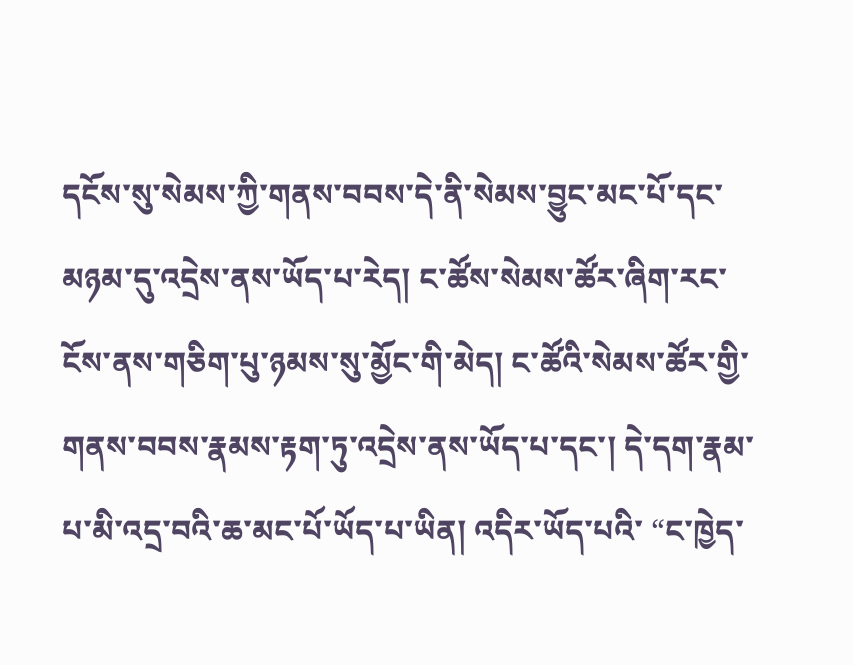དངོས་སུ་སེམས་ཀྱི་གནས་བབས་དེ་ནི་སེམས་བྱུང་མང་པོ་དང་མཉམ་དུ་འདྲེས་ནས་ཡོད་པ་རེད། ང་ཚོས་སེམས་ཚོར་ཞིག་རང་ངོས་ནས་གཅིག་པུ་ཉམས་སུ་མྱོང་གི་མེད། ང་ཚོའི་སེམས་ཚོར་གྱི་གནས་བབས་རྣམས་རྟག་ཏུ་འདྲེས་ནས་ཡོད་པ་དང་། དེ་དག་རྣམ་པ་མི་འདྲ་བའི་ཆ་མང་པོ་ཡོད་པ་ཡིན། འདིར་ཡོད་པའི་ “ང་ཁྱེད་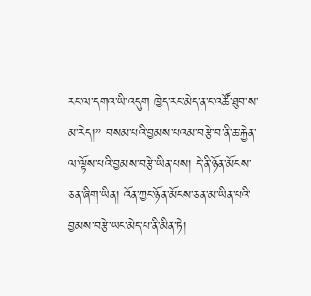རང་ལ་དགའ་ཡི་འདུག ཁྱེད་རང་མེད་ན་ང་འཚོ་ཐུབ་ས་མ་རེད།” བསམ་པའི་བྱམས་པའམ་བརྩེ་བ་ནི་ཆ་རྐྱེན་ལ་ལྟོས་པའི་བྱམས་བརྩེ་ཡིན་པས། དེ་ནི་ཉོན་མོངས་ཅན་ཞིག་ཡིན། འོན་ཀྱང་ཉོན་མོངས་ཅན་མ་ཡིན་པའི་བྱམས་བརྩེ་ཡང་མེད་པ་ནི་མིན་ཏེ།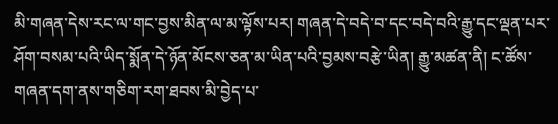མི་གཞན་དེས་རང་ལ་གང་བྱས་མིན་ལ་མ་ལྟོས་པར། གཞན་དེ་བདེ་བ་དང་བདེ་བའི་རྒྱུ་དང་ལྡན་པར་ཤོག་བསམ་པའི་ཡིད་སྨོན་དེ་ཉོན་མོངས་ཅན་མ་ཡིན་པའི་བྱམས་བརྩེ་ཡིན། རྒྱུ་མཚན་ནི། ང་ཚོས་གཞན་དག་ནས་གཅིག་རག་ཐབས་མི་བྱེད་པ་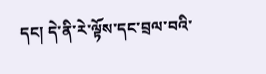དང། དེ་ནི་རེ་ལྟོས་དང་བྲལ་བའི་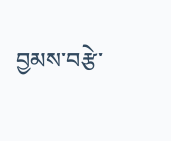བྱམས་བརྩེ་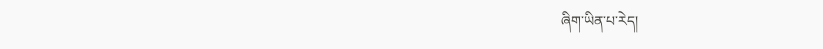ཞིག་ཡིན་པ་རེད།